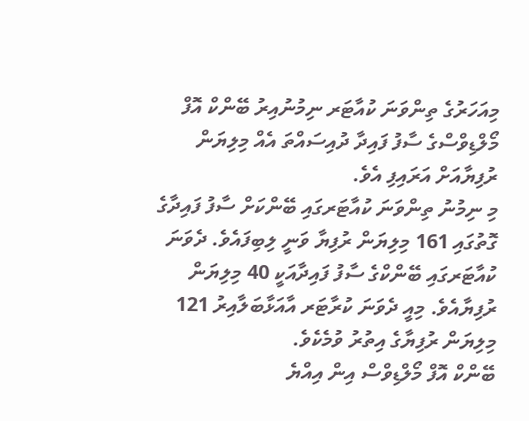މިއަހަރުގެ ތިންވަނަ ކުއާޓަރ ނިމުނުއިރު ބޭންކް އޮފް މޯލްޑިވްސްގެ ސާފު ފައިދާ ދުއިސައްތަ އެއް މިލިޔަން ރުފިޔާއަށް އަރައިފި އެވެ.
މި ނިމުނު ތިންވަނަ ކުއާޓަރގައި ބޭންކަށް ސާފު ފައިދާގެ ގޮތުގައި 161 މިލިޔަން ރުފިޔާ ވަނީ ލިބިފައެވެ. ދެވަނަ ކުއާޓަރގައި ބޭންކްގެ ސާފު ފައިދާއަކީ 40 މިލިޔަން ރުފިޔާއެވެ. މިއީ ދެވަނަ ކުރާޓަރ އާއަޅާބަލާއިރު 121 މިލިޔަން ރުފިޔާގެ އިތުރު ވުމެކެވެ.
ބޭންކް އޮފް މޯލްޑިވްސް އިން އިއްޔެ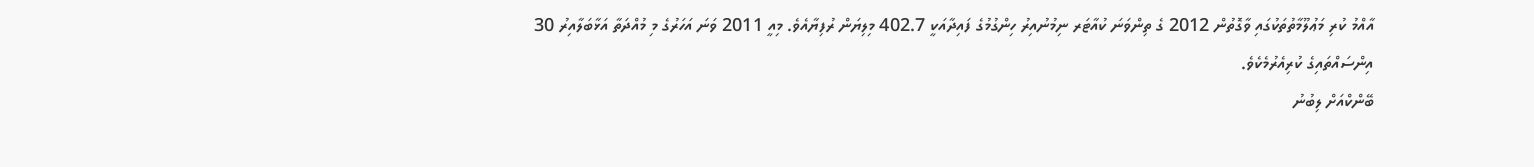އާއްމު ކުރި މަޢުލޫމާތުތަކުގައި ވާގޮތުން 2012 ގެ ތިންވަނަ ކުއާޓަރ ނިމުނުއިރު ހިންގުމުގެ ފައިދާއަކީ 402.7 މިލިޔަން ރުފިޔާއެވެ. މިއީ 2011 ވަނަ އަހަރުގެ މި މުއްދަތާ އަޅާބަލާއިރު 30 އިންސައްތައިގެ ކުރިއެރުމެކެވެ.
ބޭންކްއަށް ލިބުނު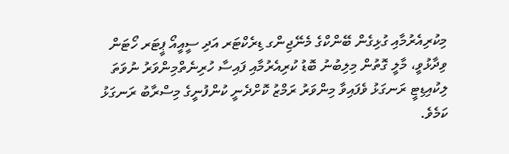މިކުރިއެރުމާއި ގުޅިގެން ބޭންކްގެ މެނޭޖިންގ ޑިރެކްޓަރ އަދި ސީއީއޯ ޕީޓަރ ހޯޓަން ވިދާޅުވީ، މާލީ ގޮތުން މިލިބުނު ބޮޑު ކުރިއެރުމާއި ފައިސާ ހުރިނެތްމިންވަރު ނުވަތަ ލިކުއިޑިޓީ ރަނގަޅު ވެފައިވާ މިންވަރު ރަމްޒު ކޮށްދެނީ ކުންފުނީގެ މިސްރާބު ރަނގަޅު ކަމެވެ.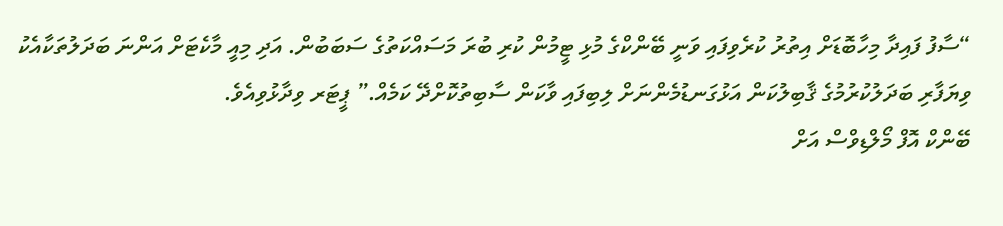“ސާފު ފައިދާ މިހާބޮޑަށް އިތުރު ކުރެވިފައި ވަނީ ބޭންކްގެ މުޅި ޓީމުން ކުރި ބުރަ މަސައްކަތުގެ ސަބަބުން. އަދި މިއީ މާކެޓަށް އަންނަ ބަދަލުތަކާއެކު ވިޔަފާރި ބަދަލުކުރުމުގެ ޤާބިލުކަން އަޅުގަނޑުމެންނަށް ލިބިފައި ވާކަން ސާބިތުކޮށްދޭ ކަމެއް.” ޕީޓަރ ވިދާޅުވިއެވެ.
ބޭންކް އޮފް މޯލްޑިވްސް އަށް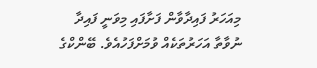މިއަހަރު ފައިދާވާން ފަށާފައި މިވަނީ ފައިދާ ނުވާތާ އަހަރުތަކެއް ވުމަށްފަހުއެވެ. ބޭންކްގެ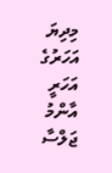މިދިޔަ އަހަރުގެ އަހަރީ އާންމު ޖަލްސާ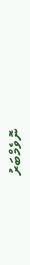ނޮވެމްބަރު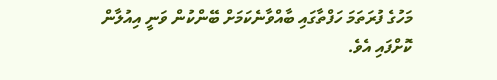މަހުގެ ފުރަތަމަ ހަފްތާގައި ބާއްވާނެކަމަށް ބޭންކުން ވަނީ އިއުލާން ކޮށްފައި އެވެ.